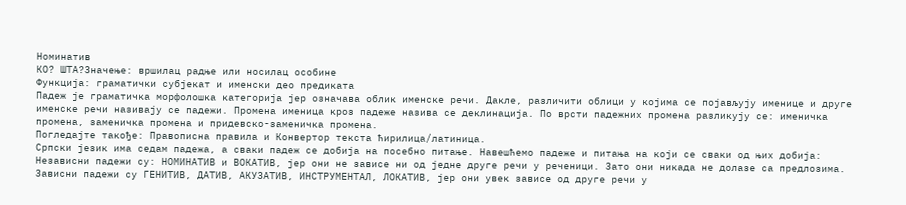Номинатив
КО? ШТА?Значење: вршилац радње или носилац особине
Функција: граматички субјекат и именски део предиката
Падеж је граматичка морфолошка категорија јер означава облик именске речи. Дакле, различити облици у којима се појављују именице и друге именске речи називају се падежи. Промена именица кроз падеже назива се деклинација. По врсти падежних промена разликују се: именичка промена, заменичка промена и придевско-заменичка промена.
Погледајте такође: Правописна правила и Конвертор текста ћирилица/латиница.
Српски језик има седам падежа, а сваки падеж се добија на посебно питање. Навешћемо падеже и питања на који се сваки од њих добија:
Независни падежи су: НОМИНАТИВ и ВОКАТИВ, јер они не зависе ни од једне друге речи у реченици. Зато они никада не долазе са предлозима.
Зависни падежи су ГЕНИТИВ, ДАТИВ, АКУЗАТИВ, ИНСТРУМЕНТАЛ, ЛОКАТИВ, јер они увек зависе од друге речи у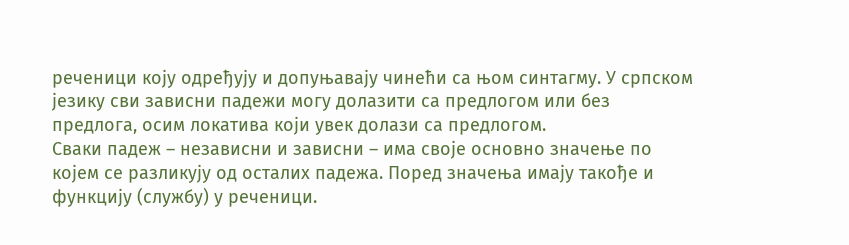реченици коју одређују и допуњавају чинећи са њом синтагму. У српском језику сви зависни падежи могу долазити са предлогом или без предлога, осим локатива који увек долази са предлогом.
Сваки падеж – независни и зависни – има своје основно значење по којем се разликују од осталих падежа. Поред значења имају такође и функцију (службу) у реченици.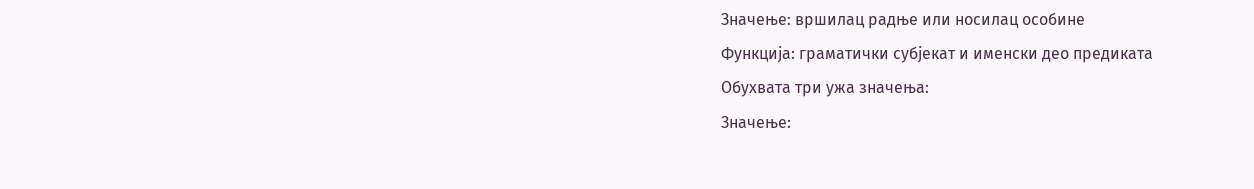Значење: вршилац радње или носилац особине
Функција: граматички субјекат и именски део предиката
Обухвата три ужа значења:
Значење: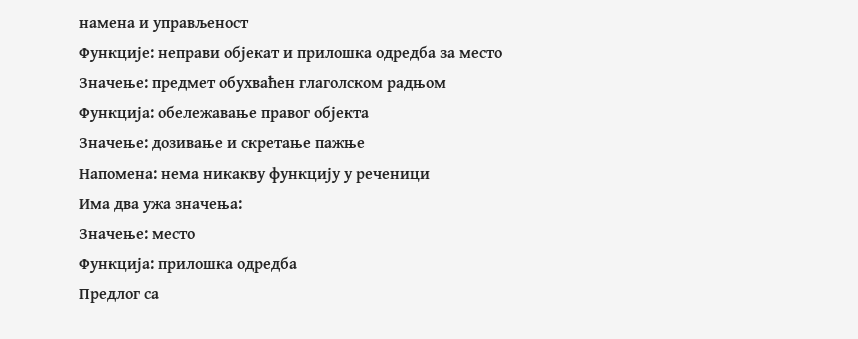намена и управљеност
Функције: неправи објекат и прилошка одредба за место
Значење: предмет обухваћен глаголском радњом
Функција: обележавање правог објекта
Значење: дозивање и скретање пажње
Напомена: нема никакву функцију у реченици
Има два ужа значења:
Значење: место
Функција: прилошка одредба
Предлог са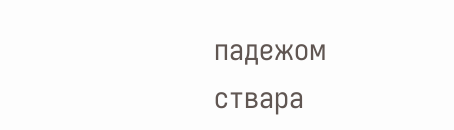падежом ствара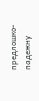предлошко-падежну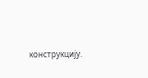конструкцију.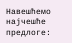Навешћемо најчешће предлоге: